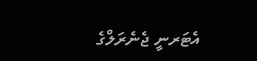އެޓަރނީ ޖެނެރަލްގެ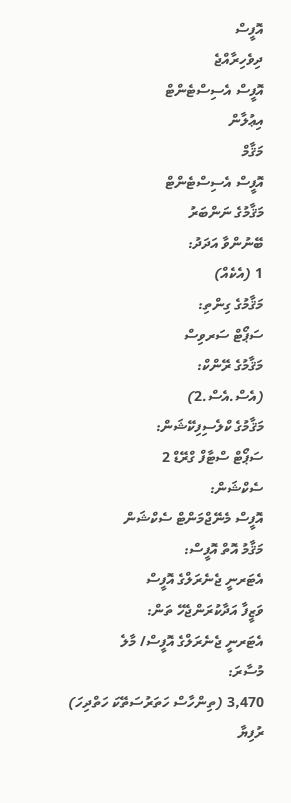އޮފީސް
ދިވެހިރާއްޖެ
އޮފީސް އެސިސްޓެންޓް
އިޢުލާން
މަޤާމް
އޮފީސް އެސިސްޓެންޓް
މަޤާމުގެ ނަންބަރު
ބޭނުންވާ އަދަދު:
1 (އެކެއް)
މަޤާމުގެ ގިންތި:
ސަޕޯޓް ސަރވިސް
މަޤާމުގެ ރޭންކް:
(އެސް.އެސް.2)
މަޤާމުގެ ކްލެސިފިކޭޝަން:
ސަޕޯޓް ސްޓާފް ގްރޭޑް 2
ސެކްޝަން:
އޮފީސް މެނޭޖްމަންޓް ސެކްޝަން
މަޤާމު އޮތް އޮފީސް:
އެޓަރނީ ޖެނެރަލްގެ އޮފީސް
ވަޒީފާ އަދާކުރަންޖެހޭ ތަން:
އެޓަރނީ ޖެނެރަލްގެ އޮފީސް/ މާލެ
މުސާރަ:
3,470 (ތިންހާސް ހަތަރުސަތޭކަ ހަތްދިހަ) ރުފިޔާ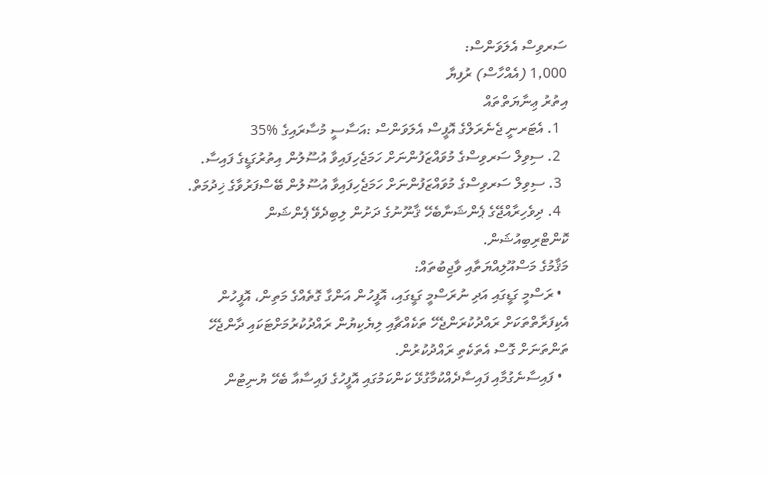ސަރވިސް އެލަވަންސް:
1,000 (އެއްހާސް) ރުފިޔާ
އިތުރު ޢިނާޔަތްތައް
  1. އެޓަރނީ ޖެނެރަލްގެ އޮފީސް އެލަވަންސް :އަސާސީ މުސާރައިގެ %35
  2. ސިވިލް ސަރވިސްގެ މުވައްޒަފުންނަށް ހަމަޖެހިފައިވާ އުސޫލުން އިތުރުގަޑީގެ ފައިސާ.
  3. ސިވިލް ސަރވިސްގެ މުވައްޒަފުންނަށް ހަމަޖެހިފައިވާ އުސޫލުން ބޭސްފަރުވާގެ ޚިދުމަތް.
  4. ދިވެހިރާއްޖޭގެ ޕެންޝަނާބެހޭ ޤާނޫނުގެ ދަށުން ލިބިދެވޭ ޕެންޝަން ކޮންޓްރިބިއުޝަން.
މަޤާމުގެ މަސްއޫލިއްޔަތާއި ވާޖިބުތައް:
  • ރަސްމީ ގަޑީގައި އަދި ނުރަސްމީ ގަޑީގައި، އޮފީހުން އަންގާ ގޮތެއްގެ މަތިން، އޮފީހުން އެކިފަރާތްތަކަށް ރައްދުކުރަންޖެހޭ ތަކެއްޗާއި ލިޔެކިޔުން ރައްދުކުރުމަށްޓަކައި ދާންޖެހޭ ތަންތަނަށް ގޮސް އެތަކެތި ރައްދުކުރުން.
  • ފައިސާނެގުމާއި ފައިސާދެއްކުމާގުޅޭ ކަންކަމުގައި އޮފީހުގެ ފައިސާއާ ބެހޭ ޔުނިޓުން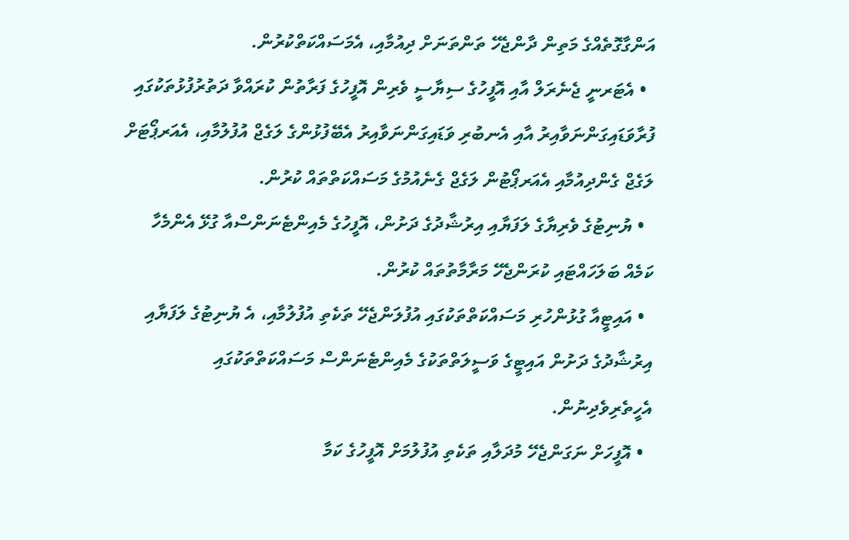އަންގާގޮތެއްގެ މަތިން ދާންޖެހޭ ތަންތަނަށް ދިއުމާއި، އެމަސައްކަތްކުރުން.
  • އެޓަރނީ ޖެނެރަލް އާއި އޮފީހުގެ ސިޔާސީ ވެރިން އޮފީހުގެ ފަރާތުން ކުރައްވާ ދަތުރުފުޅުތަކުގައި ފުރާވަޑައިގަންނަވާއިރު އާއި އެނބުރި ވަޑައިގަންނަވާއިރު އެބޭފުޅުންގެ ލަގެޖް އުފުލުމާއި، އެއަރޕޯޓަށް ލަގެޖް ގެންދިއުމާއި އެއަރޕޯޓުން ލަގެޖް ގެނެއުމުގެ މަސައްކަތްތައް ކުރުން.
  • ޔުނިޓުގެ ވެރިޔާގެ ލަފަޔާއި އިރުޝާދުގެ ދަށުން، އޮފީހުގެ މެއިންޓެނަންސްއާ ގުޅޭ އެންމެހާ ކަމެއް ބަލަހައްޓައި ކުރަންޖެހޭ މަރާމާތުތައް ކުރުން.
  • އައިޓީއާ ގުޅުންހުރި މަސައްކަތްތަކުގައި އުފުލަންޖެހޭ ތަކެތި އުފުލުމާއި، އެ ޔުނިޓުގެ ލަފަޔާއި އިރުޝާދުގެ ދަށުން އައިޓީގެ ވަސީލަތްތަކުގެ މެއިންޓެނަންސް މަސައްކަތްތަކުގައި އެހީތެރިވެދިނުން.
  • އޮފީހަށް ނަގަންޖެހޭ މުދަލާއި ތަކެތި އުފުލުމަށް އޮފީހުގެ ކަމާ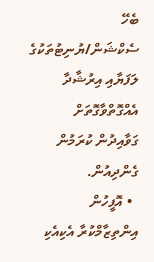ބެހޭ ސެކްޝަން/ޔުނިޓުތަކުގެ ލަފަޔާއި އިރުޝާދާ އެއްގޮތްވާގޮތަށް ގަވާއިދުން ކުރަމުން ގެންދިއުން.
  • އޮފީހުން އިންތިޒާމްކުރާ އެކިއެކި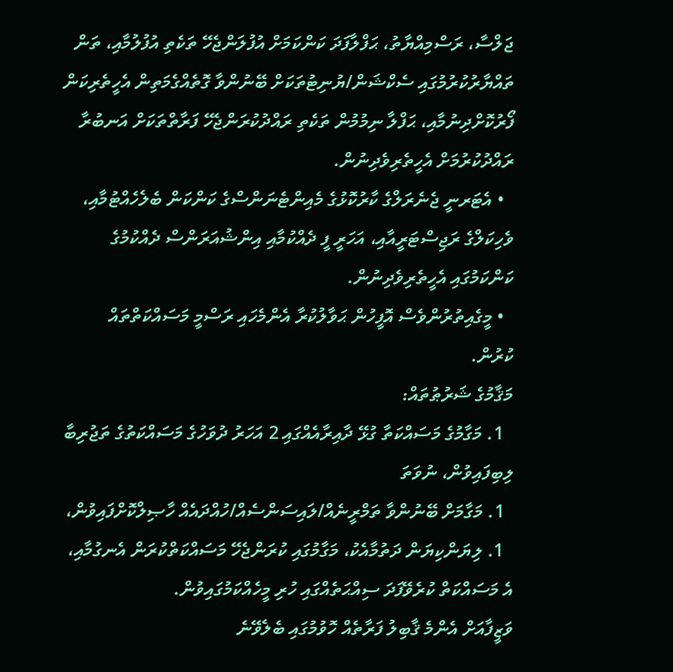ޖަލްސާ، ރަސްމިއްޔާތު، ޙަފްލާފަދަ ކަންކަމަށް އުފުލަންޖެހޭ ތަކެތި އުފުލުމާއި، ތަން ތައްޔާރުކުރުމުގައި ސެކްޝަން/ޔުނިޓުތަކަށް ބޭނުންވާ ގޮތެއްގެމަތިން އެހީތެރިކަން ފޯރުކޮށްދިނުމާއި، ޙަފްލާ ނިމުމުން ތަކެތި ރައްދުކުރަންޖެހޭ ފަރާތްތަކަށް އަނބުރާ ރައްދުކުރުމަށް އެހީތެރިވެދިނުން.
  • އެޓަރނީ ޖެނެރަލްގެ ކާރުކޮޅުގެ މެއިންޓެނަންސްގެ ކަންކަން ބެލެހެއްޓުމާއި، ވެހިކަލްގެ ރަޖިސްޓަރީއާއި، އަހަރީ ފީ ދެއްކުމާއި އިންޝުއަރަންސް ދެއްކުމުގެ ކަންކަމުގައި އެހީތެރިވެދިނުން.
  • މީގެއިތުރުންވެސް އޮފީހުން ޙަވާލުކުރާ އެންމެހައި ރަސްމީ މަސައްކަތްތައް ކުރުން.
މަޤާމުގެ ޝަރުޠުތައް:
  1. މަގާމުގެ މަސައްކަތާ ގުޅޭ ދާއިރާއެއްގައި 2 އަހަރު ދުވަހުގެ މަސައްކަތުގެ ތަޖުރިބާ ލިބިފައިވުން، ނުވަތަ
  1. މަގާމަށް ބޭނުންވާ ތަމްރީނެއް/ލައިސަންސެއް/ހުއްދައެއް ހާޞިލްކޮށްފައިވުން،
  1. ލިޔަންކިޔަން ދަތުމާއެކު، މަގާމުގައި ކުރަންޖެހޭ މަސައްކަތްކުރަން އެނގުމާއި، އެ މަސައްކަތް ކުރެވޭފަދަ ސިއްޙަތެއްގައި ހުރި މީހެއްކަމުގައިވުން.
ވަޒީފާއަށް އެންމެ ޤާބިލު ފަރާތެއް ހޮވުމުގައި ބެލެވޭނެ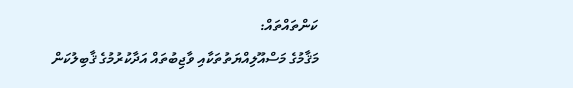ކަންތައްތައް:
މަޤާމުގެ މަސްއޫލިއްޔަތުތަކާއި ވާޖިބުތައް އަދާކުރުމުގެ ޤާބިލުކަން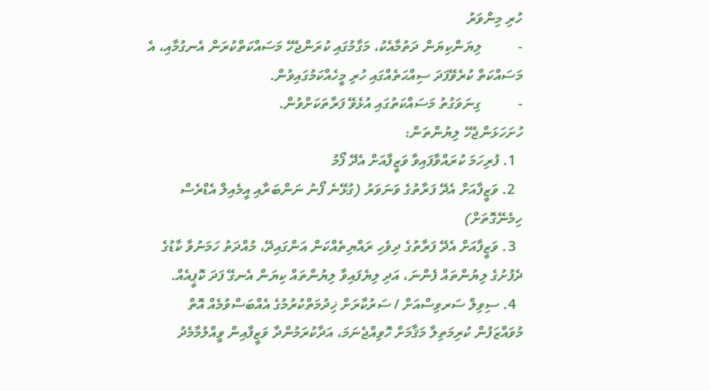ހުރި މިންވަރު
-          ލިޔަންކިޔަން ދަތުމާއެކު، މަގާމުގައި ކުރަންޖެހޭ މަސައްކަތްކުރަން އެނގުމާއި، އެ މަސައްކަތް ކުރެވޭފަދަ ސިއްޙަތެއްގައި ހުރި މީހެއްކަމުގައިވުން.
-          ގިނަވަގުތު މަސައްކަތުގައި އުޅެވޭ ފަރާތަކަށްވުން.
ހުށަހަޅަންޖެހޭ ލިޔުންތަން:
  1. ފުރިހަމަ ކުރައްވާފައިވާ ވަޒީފާއަށް އެދޭ ފޯމު
  2. ވަޒީފާއަށް އެދޭ ފަރާތުގެ ވަނަވަރު (ގުޅޭނެ ފޯނު ނަންބަރާއި އީމެއިލް އެޑްރެސް ހިމެނޭގޮތަށް)
  3. ވަޒީފާއަށް އެދޭ ފަރާތުގެ ދިވެހި ރައްޔިތެއްކަން އަންގައިދޭ، މުއްދަތު ހަމަނުވާ ކާޑުގެ ދެފުށުގެ ލިޔުންތައް ފެންނަ، އަދި ލިޔެފައިވާ ލިޔުންތައް ކިޔަން އެނގޭ ފަދަ ކޮޕީއެއް.
  4. ސިވިލް ސަރވިސްއަށް / ސަރުކާރަށް ޚިދުމަތްކުރުމުގެ އެއްބަސްވުމެއް އޮތް މުވައްޒަފުން ކުރިމަތިލާ މަޤާމަށް ހޮވިއްޖެނަމަ، އަދާކުރަމުންދާ ވަޒީފާއިން ވީއްލުމާމެދު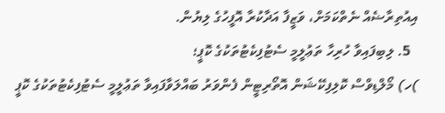އިއުތިރާޟެއް ނެތްކަމަށް، ވަޒީފާ އަދާކުރާ އޮފީހުގެ ލިޔުން.
  5. ލިބިފައިވާ ހުރިހާ ތަޢުލީމީ ސެޓުފިކެޓުތަކުގެ ކޮޕީ؛
)ހ) މޯލްޑިވްސް ކޮލިފިކޭޝަން އޮތޯރިޓީން ފެންވަރު ބައްލަވާފައިވާ ތަޢުލީމީ ސެޓުފިކެޓުތަކުގެ ކޮޕީ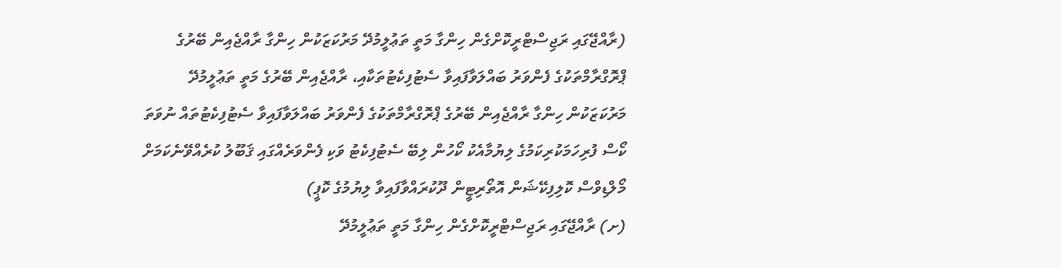(ރާއްޖޭގައި ރަޖިސްޓްރީކޮށްގެން ހިންގާ މަތީ ތަޢުލީމުދޭ މަރުކަޒަކުން ހިންގާ ރާއްޖެއިން ބޭރުގެ ޕްރޮގްރާމްތަކުގެ ފެންވަރު ބައްލަވާފައިވާ ސެޓުފިކެޓުތަކާއި، ރާއްޖެއިން ބޭރުގެ މަތީ ތަޢުލީމުދޭ މަރުކަޒަކުން ހިންގާ ރާއްޖެއިން ބޭރުގެ ޕްރޮގްރާމްތަކުގެ ފެންވަރު ބައްލަވާފައިވާ ސެޓުފިކެޓުތައް ނުވަތަ ކޯސް ފުރިހަމަކުރިކަމުގެ ލިޔުމާއެކު ކޯހުން ލިބޭ ސެޓުފިކެޓު ވަކި ފެންވަރެއްގައި ޤަބޫލު ކުރެއްވޭނެކަމަށް މޯލްޑިވްސް ކޮލިފިކޭޝަން އޮތޯރިޓީން ދޫކުރައްވާފައިވާ ލިޔުމުގެ ކޮޕީ)
(ށ) ރާއްޖޭގައި ރަޖިސްޓްރީކޮށްގެން ހިންގާ މަތީ ތަޢުލީމުދޭ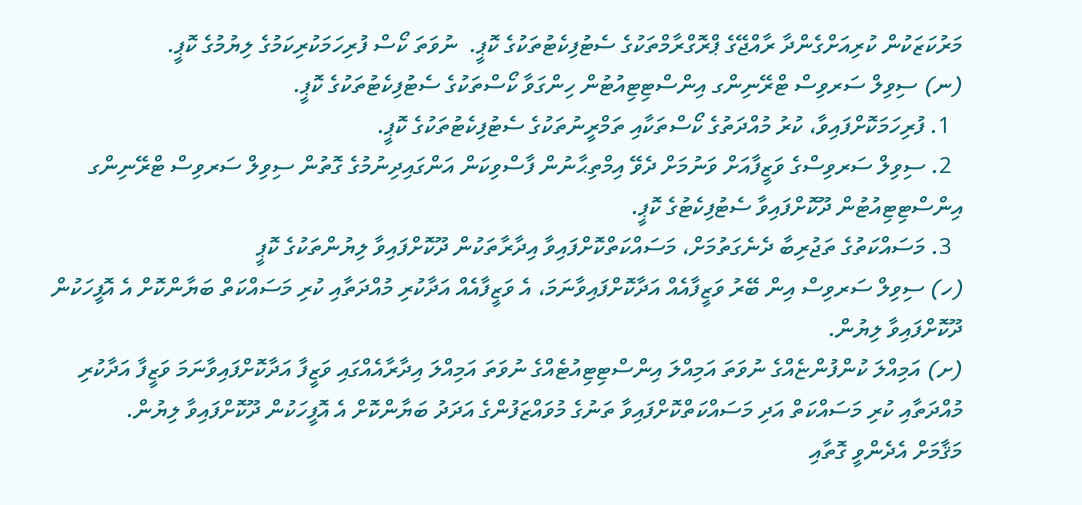މަރުކަޒަކުން ކުރިއަށްގެންދާ ރާއްޖޭގެ ޕްރޮގްރާމްތަކުގެ ސެޓުފިކެޓުތަކުގެ ކޮޕީ.  ނުވަތަ ކޯސް ފުރިހަމަކުރިކަމުގެ ލިޔުމުގެ ކޮޕީ.
(ނ) ސިވިލް ސަރވިސް ޓްރޭނިންގ އިންސްޓިޓިއުޓުން ހިންގަވާ ކޯސްތަކުގެ ސެޓުފިކެޓުތަކުގެ ކޮޕީ.
  1. ފުރިހަމަކޮށްފައިވާ، ކުރު މުއްދަތުގެ ކޯސްތަކާއި ތަމްރީނުތަކުގެ ސެޓުފިކެޓުތަކުގެ ކޮޕީ.
  2. ސިވިލް ސަރވިސްގެ ވަޒީފާއަށް ވަނުމަށް ދެވޭ އިމްތިޙާނުން ފާސްވިކަން އަންގައިދިނުމުގެ ގޮތުން ސިވިލް ސަރވިސް ޓްރޭނިންގ އިންސްޓިޓިއުޓުން ދޫކޮށްފައިވާ ސެޓުފިކެޓުގެ ކޮޕީ.
  3. މަސައްކަތުގެ ތަޖުރިބާ ދެނެގަތުމަށް، މަސައްކަތްކޮށްފައިވާ އިދާރާތަކުން ދޫކޮށްފައިވާ ލިޔުންތަކުގެ ކޮޕީ
(ހ) ސިވިލް ސަރވިސް އިން ބޭރު ވަޒީފާއެއް އަދާކޮށްފައިވާނަމަ، އެ ވަޒީފާއެއް އަދާކުރި މުއްދަތާއި ކުރި މަސައްކަތް ބަޔާންކޮށް އެ އޮފީހަކުން ދޫކޮށްފައިވާ ލިޔުން.
(ށ) އަމިއްލަ ކުންފުންޏެއްގެ ނުވަތަ އަމިއްލަ އިންސްޓިޓިއުޓެއްގެ ނުވަތަ އަމިއްލަ އިދާރާއެއްގައި ވަޒީފާ އަދާކޮށްފައިވާނަމަ ވަޒީފާ އަދާކުރި މުއްދަތާއި ކުރި މަސައްކަތް އަދި މަސައްކަތްކޮށްފައިވާ ތަނުގެ މުވައްޒަފުންގެ އަދަދު ބަޔާންކޮށް އެ އޮފީހަކުން ދޫކޮށްފައިވާ ލިޔުން.
މަޤާމަށް އެދެންވީ ގޮތާއި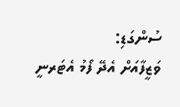ސުންގަޑި:
ވަޒީފާއަށް އެދޭ ފޯމު އެޓަރނީ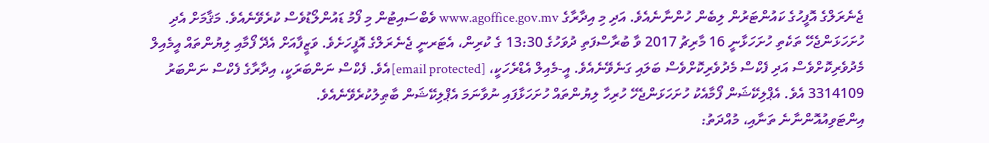ޖެނެރަލްގެ އޮފީހުގެ ކައުންޓަރުން ލިބެން ހުންނާނެއެވެ. އަދި މި އިދާރާގެ www.agoffice.gov.mv ވެބްސައިޓުން މި ފޯމު ޑައުންލޯޑުވެސް ކުރެވޭނެއެވެ. މަޤާމަށް އެދި ހުށަހަޅަންޖެހޭ ތަކެތި ހުށަހަޅާނީ 16 މާރިޗު 2017 ވާ ބުރާސްފަތި ދުވަހުގެ 13:30 ގެ ކުރިން، އެޓަރނީ ޖެނެރަލްގެ އޮފީހަށެވެ. ވަޒީފާއަށް އެދޭ ފޯމާއި ލިޔުންތައް އީމެއިލް މެދުވެރިކޮށްވެސް އަދި ފެކްސް މެދުވެރިކޮށްވެސް ބަލައި ގަނެވޭނެއެވެ. އީ-މެއިލް އެޑްރެހަކީ، [email protected]އެވެ. ފެކްސް ނަންބަރަކީ، އިދާރާގެ ފެކްސް ނަންބަރު  3314109 އެވެ. އެޕްލިކޭޝަން ފޯމާއެކު ހުށަހަޅަންޖެހޭ ހުރިހާ ލިޔުންތައް ހުށަހަޅާފައި ނުވާނަމަ އެޕްލިކޭޝަން ބާޠިލުކުރެވޭނެއެވެ.
އިންޓަވިއުއޮންނާނެ ތަނާއި، މުއްދަތު: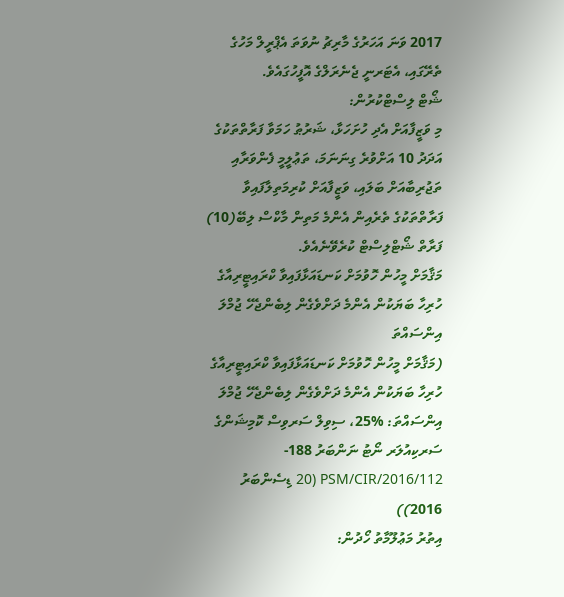2017 ވަނަ އަހަރުގެ މާރިޗު ނުވަތަ އެޕްރީލް މަހުގެ ތެރޭގައި، އެޓަރނީ ޖެނެރަލްގެ އޮފީހުގައެވެ.
ޝޯޓް ލިސްޓްކުރުން:
މި ވަޒީފާއަށް އެދި ހުށަހަޅާ، ޝަރުޠު ހަމަވާ ފަރާތްތަކުގެ އަދަދު 10 އަށްވުރެ ގިނަނަމަ، ތަޢުލީމީ ފެންވަރާއި ތަޖުރިބާއަށް ބަލައި، ވަޒީފާއަށް ކުރިމަތިލާފައިވާ ފަރާތްތަކުގެ ތެރެއިން އެންމެ މަތިން މާކްސް ލިބޭ(10) ފަރާތް ޝޯޓްލިސްޓް ކުރެވޭނެއެވެ.
މަޤާމަށް މީހުން ހޮވުމަށް ކަނޑައަޅާފައިވާ ކްރައިޓީރިއާގެ ހުރިހާ ބަޔަކުން އެންމެ ދަށްވެގެން ލިބެންޖެހޭ ޖުމްލަ އިންސައްތަ
(މަޤާމަށް މީހުން ހޮވުމަށް ކަނޑައަޅާފައިވާ ކްރައިޓީރިއާގެ ހުރިހާ ބަޔަކުން އެންމެ ދަށްވެގެން ލިބެންޖެހޭ ޖުމްލަ އިންސައްތަ: %25، ސިވިލް ސަރވިސް ކޮމިޝަންގެ ސަރކިއުލަރ ނޯޓު ނަންބަރު 188-PSM/CIR/2016/112 (20 ޑިސެންބަރު 2016))
އިތުރު މަޢުލޫމާތު ހޯދުން: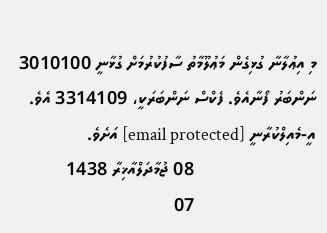މި އިޢުލާނާ ގުޅިގެން މަޢުލޫމާތު ސާފުކުރުމަށް ގުޅާނީ 3010100 ނަންބަރު ފޯނާއެވެ. ފެކްސް ނަންބަރަކީ، 3314109 އެވެ. އީ-މެއިލްކުރާނީ [email protected] އަށެވެ.
                          08 ޖުމާދަލްއާޚިރާ 1438
                          07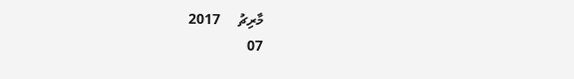މާރިޗު     2017
07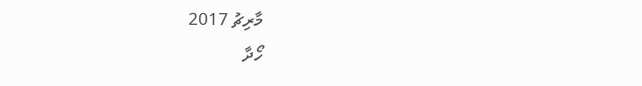މާރިޗު 2017
ހޯދާ